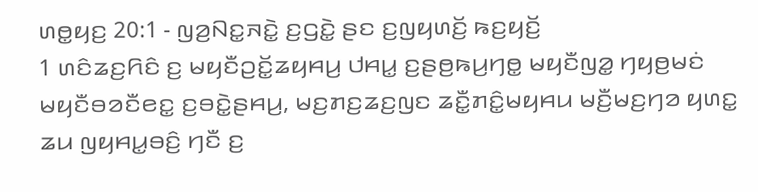ꤛꤥ꤭ꤟꤢ꤬ 20:1 - ꤜꤤ꤬ꤡꤢ꤭ꤏꤢꤧ꤭ ꤢ꤬ꤞꤢꤧ꤭ ꤔꤢ ꤢ꤬ꤜꤟꤛꤢꤩ꤬ ꤒꤢ꤬ꤟꤢꤩ꤬
1 ꤛꤢꤨꤘꤢ꤬ꤖꤢꤨ ꤢ꤬ ꤗꤟꤢꤪꤑꤢꤩ꤭ꤘꤟꤌꤣ꤬ ꤓꤌꤣ꤭ ꤢ꤬ꤔꤥ꤬ꤒꤣ꤬ꤚꤥ꤭ ꤗꤟꤢꤪꤜꤤ꤭ ꤚꤟꤥ꤬ꤗꤢꤦ ꤗꤟꤢꤪꤋꤤꤢꤪꤕꤢ꤭ ꤢ꤬ꤋꤢꤧ꤭ꤔꤌꤣ꤬, ꤗꤢ꤬ꤊꤢ꤬ꤘꤢ꤬ꤜꤢ ꤘꤢꤪ꤭ꤊꤢꤨ꤭ꤗꤟꤌꤣ ꤗꤢꤪ꤬ꤗꤢ꤬ꤚꤤ ꤟꤛꤢ꤭ ꤘꤣ ꤜꤟꤌꤣ꤭ꤋꤢꤨ꤬ ꤚꤢꤪ ꤢ꤬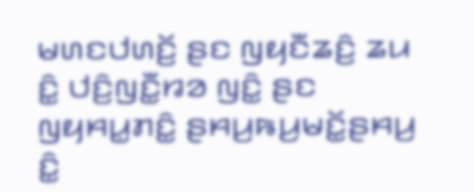ꤗꤛꤢꤓꤛꤢꤩ꤬ ꤔꤢ ꤜꤟꤢꤪꤘꤢꤨ꤬ ꤘꤣ ꤢꤨ꤭ ꤓꤢꤨ꤬ꤜꤢꤪ꤭ꤙꤤ ꤜꤢꤨ꤭ ꤔꤢ ꤜꤟꤌꤣ꤭ꤊꤢꤨ꤭ ꤔꤌꤣ꤬ꤒꤣ꤬ꤗꤢꤩ꤭ꤔꤌꤣ꤬ ꤢꤨ꤭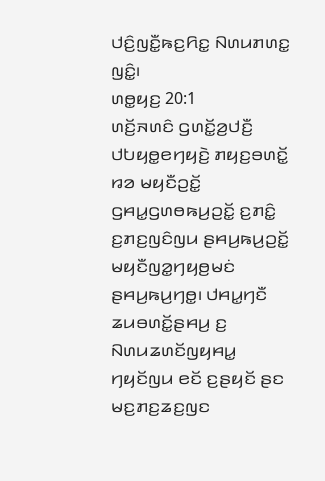ꤓꤢꤨ꤬ꤜꤢꤪ꤭ꤒꤢ꤬ꤖꤢ꤭ ꤡꤛꤣꤊꤛꤢ꤭ ꤜꤢꤨ꤭꤯
ꤛꤥ꤭ꤟꤢ꤬ 20:1
ꤛꤢꤩ꤬ꤏꤛꤢꤨ ꤞꤛꤢꤩ꤭ꤤ꤬ꤓꤢꤪ꤬ ꤓꤝꤟꤥ꤭ꤕꤚꤟꤢꤧ꤬ ꤊꤟꤢ꤬ꤋꤛꤢꤩ꤭ ꤙꤤ ꤗꤟꤢꤪꤑꤢꤩ꤭ ꤞꤌꤣ꤭ꤞꤛꤥꤒꤣ꤬ꤑꤢꤩ꤭ ꤢ꤬ꤊꤢꤨ꤭ ꤢ꤬ꤊꤢ꤬ꤜꤢꤨꤜꤣ ꤔꤌꤣ꤬ꤒꤣ꤬ꤑꤢꤩ꤭ ꤗꤟꤢꤪꤜꤤ꤭ꤚꤟꤥ꤬ꤗꤢꤦ ꤔꤌꤣ꤬ꤒꤣ꤬ꤚꤥ꤭꤯ ꤓꤌꤣ꤭ꤚꤢꤪ ꤘꤣꤋꤛꤢꤩ꤭ꤔꤌꤣ꤬ ꤢ꤬ ꤡꤛꤣꤘꤛꤢꤩꤜꤟꤌꤣ꤭ ꤚꤟꤢꤩꤜꤣ ꤕꤢꤩ ꤢ꤬ꤔꤟꤢꤩ ꤔꤢ ꤗꤢ꤬ꤊꤢ꤬ꤘꤢ꤬ꤜꤢ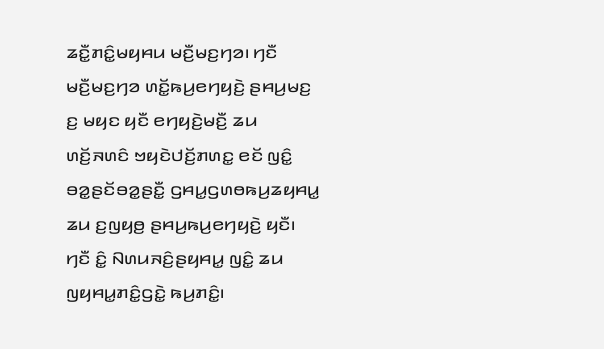ꤘꤢꤪ꤭ꤊꤢꤨ꤭ꤗꤟꤌꤣ ꤗꤢꤪ꤬ꤗꤢ꤬ꤚꤤ꤯ ꤚꤢꤪ ꤗꤢꤪ꤬ꤗꤢ꤬ꤚꤤ ꤛꤢꤩ꤭ꤒꤣ꤬ꤕꤚꤟꤢꤧ꤬ ꤔꤌꤣ꤬ꤗꤢ꤬ ꤢ꤬ ꤗꤟꤢ ꤟꤢꤪ ꤕꤚꤟꤢꤧ꤬ꤗꤢꤪ꤬ ꤘꤣ ꤛꤢꤩ꤬ꤏꤛꤢꤨ ꤠꤟꤢꤧꤓꤢꤩ꤬ꤊꤛꤢ꤭ ꤕꤢꤩ ꤜꤢꤨ꤭ ꤋꤤ꤭ꤔꤢꤩꤋꤤ꤭ꤔꤢꤪ꤭ ꤞꤌꤣ꤭ꤞꤛꤥꤒꤣ꤬ꤘꤟꤌꤣ꤭ ꤘꤣ ꤢ꤬ꤜꤟꤥ꤬ ꤔꤌꤣ꤬ꤒꤣ꤬ꤕꤚꤟꤢꤧ꤬ ꤟꤢꤪ꤯
ꤚꤢꤪ ꤢꤨ꤭ ꤡꤛꤣꤏꤢꤨ꤬ꤔꤟꤌꤣ꤭ ꤜꤢꤨ꤭ ꤘꤣ ꤜꤟꤌꤣ꤭ꤊꤢꤨ꤭ꤞꤢꤧ꤭ ꤒꤣ꤬ꤊꤢꤨ꤭꤯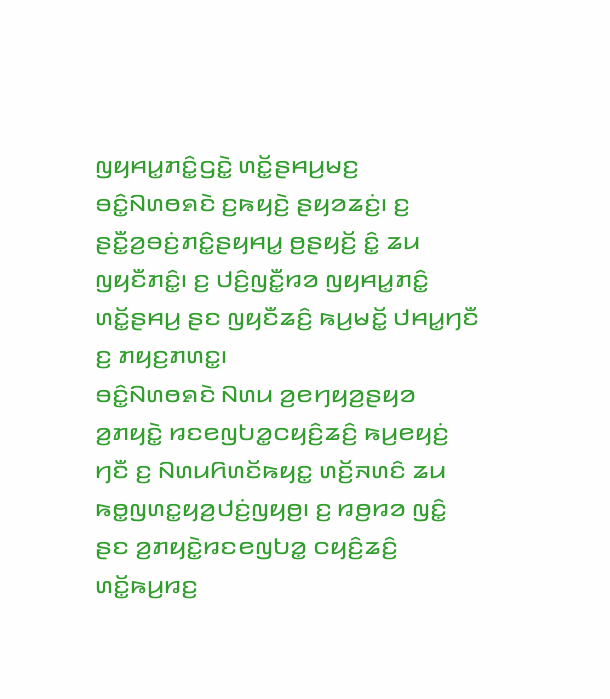ꤜꤟꤌꤣ꤭ꤊꤢꤨ꤭ꤞꤢꤧ꤭ ꤛꤢꤩ꤭ꤔꤌꤣ꤬ꤗꤢ꤬ ꤋꤢꤨ꤭ꤡꤛꤥꤎꤢꤧ ꤢ꤬ꤒꤟꤢꤧ꤬ ꤔꤟꤤꤘꤢꤦ꤬꤯ ꤢ꤬ ꤔꤢꤪ꤭ꤤ꤬ꤋꤢꤦ꤬ꤊꤢꤨ꤭ꤔꤟꤌꤣ꤭ ꤥ꤬ꤔꤟꤢꤩ꤬ ꤢꤨ꤭ ꤘꤣ ꤜꤟꤢꤪꤊꤢꤨ꤭꤯ ꤢ꤬ ꤓꤢꤨ꤬ꤜꤢꤪ꤭ꤙꤤ ꤜꤟꤌꤣ꤭ꤊꤢꤨ꤭ ꤛꤢꤩ꤭ꤔꤌꤣ꤬ ꤔꤢ ꤜꤟꤢꤪꤘꤢꤨ꤬ ꤒꤣ꤬ꤗꤢꤩ꤭ ꤓꤌꤣ꤭ꤚꤢꤪ ꤢ꤬ ꤊꤟꤢ꤬ꤊꤛꤢ꤭꤯
ꤋꤢꤨ꤭ꤡꤛꤥꤎꤢꤧ ꤡꤛꤣ ꤤ꤬ꤕꤚꤟꤤ꤬ꤔꤟꤤ ꤤ꤬ꤊꤟꤢꤧ꤭ ꤙꤢꤕꤜꤝꤤ꤭ꤍꤟꤢꤨ꤬ꤘꤢꤨ꤬ ꤒꤣ꤬ꤕꤟꤢꤦ꤬ ꤚꤢꤪ ꤢ꤬ ꤡꤛꤣꤖꤛꤢꤩꤒꤟꤢ꤭ ꤛꤢꤩ꤬ꤏꤛꤢꤨ ꤘꤣ ꤒꤥ꤭ꤜꤛꤢ꤭ꤟꤤ꤬ꤓꤢꤦ꤬ꤜꤟꤥ꤬꤯ ꤢ꤬ ꤙꤥ꤬ꤙꤤ ꤜꤢꤨ꤭ ꤔꤢ ꤤ꤬ꤊꤟꤢꤧ꤭ꤙꤢꤕꤜꤝꤤ꤭ ꤍꤟꤢꤨ꤬ꤘꤢꤨ꤬ ꤛꤢꤩ꤭ꤒꤣ꤬ꤙꤢ꤬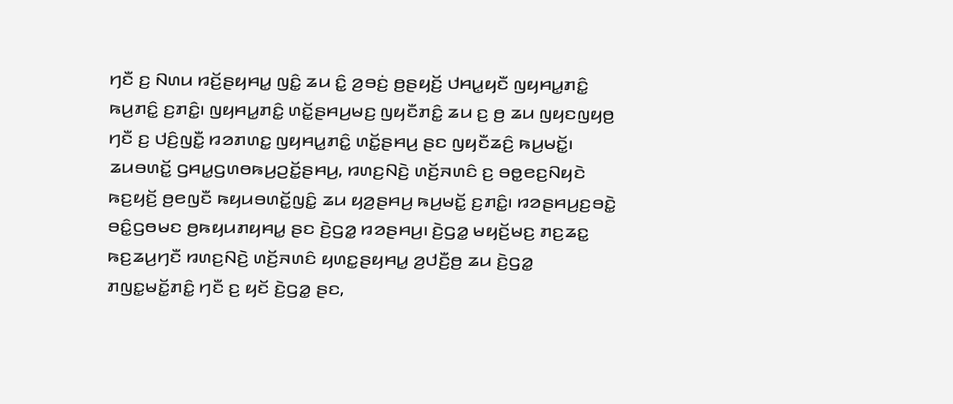ꤚꤢꤪ ꤢ꤬ ꤡꤛꤣ ꤙꤢꤩ꤬ꤔꤟꤌꤣ꤭ ꤜꤢꤨ꤭ ꤘꤣ ꤢꤨ꤭ ꤤ꤬ꤋꤢꤦ꤬ ꤥ꤬ꤔꤟꤢꤩ꤬ ꤓꤌꤣ꤭ꤟꤢꤪ ꤜꤟꤌꤣ꤭ꤊꤢꤨ꤭ ꤒꤣ꤬ꤊꤢꤨ꤭ ꤢ꤬ꤊꤢꤨ꤭꤯ ꤜꤟꤌꤣ꤭ꤊꤢꤨ꤭ ꤛꤢꤩ꤭ꤔꤌꤣ꤬ꤗꤢ꤬ ꤜꤟꤢꤪꤊꤢꤨ꤭ ꤘꤣ ꤢ꤬ ꤥ꤬ ꤘꤣ ꤜꤟꤢꤜꤟꤥ꤬ ꤚꤢꤪ ꤢ꤬ ꤓꤢꤨ꤬ꤜꤢꤪ꤭ ꤙꤤꤊꤛꤢ꤭ ꤜꤟꤌꤣ꤭ꤊꤢꤨ꤭ ꤛꤢꤩ꤭ꤔꤌꤣ꤬ ꤔꤢ ꤜꤟꤢꤪꤘꤢꤨ꤬ ꤒꤣ꤬ꤗꤢꤩ꤭꤯
ꤘꤣꤋꤛꤢꤩ꤭ ꤞꤌꤣ꤭ꤞꤛꤥꤒꤣ꤬ꤑꤢꤩ꤭ꤔꤌꤣ꤬, ꤙꤛꤢ꤬ꤡꤢꤧ꤬ ꤛꤢꤩ꤬ꤏꤛꤢꤨ ꤢ꤬ ꤋꤥ꤭ꤕꤢ꤬ꤡꤟꤢꤧ ꤒꤢ꤬ꤟꤢꤩ꤬ ꤥ꤬ꤕꤜꤢꤪ ꤒꤟꤣꤋꤛꤢꤩ꤭ꤜꤢꤨ꤭ ꤘꤣ ꤟꤤ꤬ꤔꤌꤣ꤬ ꤒꤣ꤬ꤗꤢꤩ꤭ ꤢ꤬ꤊꤢꤨ꤭꤯ ꤙꤤꤔꤌꤣ꤬ꤢ꤬ꤋꤢꤧ꤭ ꤋꤢꤨ꤭ꤞꤥꤗꤢ ꤥ꤬ꤒꤟꤣꤊꤟꤌꤣ꤭ ꤔꤢ ꤢꤧ꤬ꤞꤤ꤭ ꤙꤤꤔꤌꤣ꤬꤯ ꤢꤧ꤬ꤞꤤ꤭ ꤗꤟꤢꤩ꤬ꤗꤢ꤬ ꤊꤢ꤬ꤘꤢ꤭ ꤒꤢ꤬ꤘꤣ꤬ꤚꤢꤪ ꤙꤛꤢ꤬ꤡꤢꤧ꤬ ꤛꤢꤩ꤬ꤏꤛꤢꤨ ꤟꤛꤢ꤭ꤔꤟꤌꤣ꤭ ꤤ꤬ꤓꤢꤪ꤬ꤥ꤬ ꤘꤣ ꤢꤧ꤬ꤞꤤ꤭ ꤊꤜꤢ꤭ꤗꤢꤩ꤭ꤊꤢꤨ꤭ ꤚꤢꤪ ꤢ꤬ ꤟꤢꤩ ꤢꤧ꤬ꤞꤤ꤭ ꤔꤢ,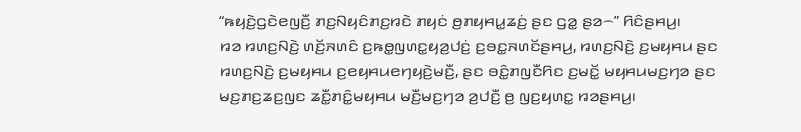“ꤒꤟꤢꤧ꤬ꤞꤢꤧꤕꤜꤢꤪ꤬ ꤊꤢ꤬ꤡꤟꤢꤨꤊꤢ꤬ꤙꤢꤧ ꤊꤟꤢꤦ ꤥ꤬ꤊꤟꤌꤣ꤭ꤘꤢꤦ꤬ ꤔꤢ ꤞꤤ꤭ ꤔꤤ꤮” ꤖꤢꤨꤔꤌꤣ꤬꤯
ꤙꤤ ꤙꤛꤢ꤬ꤡꤢꤧ꤬ ꤛꤢꤩ꤬ꤏꤛꤢꤨ ꤢ꤬ꤒꤥ꤭ꤜꤛꤢ꤭ꤟꤤ꤬ꤓꤢꤦ꤬ ꤢ꤬ꤋꤢ꤭ꤏꤛꤢꤩꤔꤌꤣ꤬, ꤙꤛꤢ꤬ꤡꤢꤧ꤬ ꤢ꤬ꤗꤟꤌꤣ ꤔꤢ ꤙꤛꤢ꤬ꤡꤢꤧ꤬ ꤢ꤬ꤗꤟꤌꤣ ꤢ꤬ꤕꤟꤌꤣꤕꤚꤟꤢꤧ꤬ꤗꤢꤪ꤬, ꤔꤢ ꤋꤢꤨ꤭ꤊꤜꤢꤪꤖꤢ ꤢ꤬ꤗꤢꤩ꤭ ꤗꤟꤌꤣꤗꤢ꤬ꤚꤤ ꤔꤢ ꤗꤢ꤬ꤊꤢ꤬ꤘꤢ꤬ꤜꤢ ꤘꤢꤪ꤭ꤊꤢꤨ꤭ꤗꤟꤌꤣ ꤗꤢꤪ꤬ꤗꤢ꤬ꤚꤤ ꤤ꤬ꤓꤢꤪ꤬ ꤥ꤬ ꤜꤢ꤬ꤟꤛꤢ꤭ ꤙꤤꤔꤌꤣ꤬꤯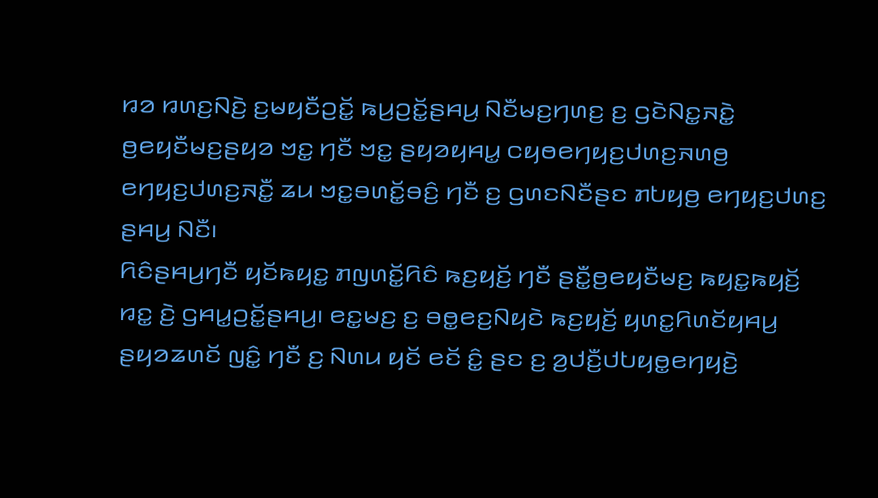ꤙꤤ ꤙꤛꤢ꤬ꤡꤢꤧ꤬ ꤢ꤬ꤗꤟꤢꤪꤑꤢꤩ꤭ ꤒꤣ꤬ꤑꤢꤩ꤭ꤔꤌꤣ꤬ ꤡꤢꤪꤗꤢ꤬ꤚꤛꤢ꤬ ꤢ꤬ ꤞꤢꤧꤡꤢ꤭ꤏꤢꤧ꤭ ꤥ꤬ꤕꤟꤢꤪꤗꤢ꤬ꤔꤟꤤ ꤠꤢ꤭ ꤚꤢꤪ ꤠꤢ꤭ ꤔꤟꤤꤟꤌꤣ꤭ ꤍꤟꤥꤕꤚꤟꤢ꤬ꤓꤛꤢ꤬ꤏꤛꤥ꤬ ꤕꤚꤟꤢ꤬ꤓꤛꤢ꤬ꤏꤢꤪ꤭ ꤘꤣ ꤠꤢ꤭ꤋꤛꤢꤩ꤭ꤋꤢꤨ꤬ ꤚꤢꤪ ꤢ꤬ ꤞꤛꤢꤡꤢꤪꤔꤢ ꤊꤝꤟꤥ꤬ ꤕꤚꤟꤢ꤬ꤓꤛꤢ꤬ ꤔꤌꤣ꤬ ꤡꤢꤪ꤯
ꤖꤢꤨꤔꤌꤣ꤬ꤚꤢꤪ ꤟꤢꤩꤒꤟꤢ꤭ ꤊꤜꤛꤢꤩ꤭ꤖꤢꤨ ꤒꤢ꤬ꤟꤢꤩ꤬ ꤚꤢꤪ ꤔꤢꤪ꤭ꤥ꤬ꤕꤟꤢꤪꤗꤢ꤬ ꤒꤟꤢ꤭ꤒꤟꤢꤩ꤬ ꤙꤢ꤭ ꤢꤧ꤬ ꤞꤌꤣ꤭ꤑꤢꤩ꤭ꤔꤌꤣ꤬꤯ ꤕꤢ꤭ꤗꤢ꤬ ꤢ꤬ ꤋꤥ꤭ꤕꤢ꤬ꤡꤟꤢꤧ ꤒꤢ꤬ꤟꤢꤩ꤬ ꤟꤛꤢ꤭ꤖꤛꤢꤩꤟꤌꤣ꤬ ꤔꤟꤤꤘꤛꤢꤩ ꤜꤢꤨ꤭ ꤚꤢꤪ ꤢ꤬ ꤡꤛꤣ ꤟꤢꤩ ꤕꤢꤩ ꤢꤨ꤭ ꤔꤢ ꤢ꤬ ꤤ꤬ꤓꤢꤪ꤬ꤓꤝꤟꤥ꤭ꤕꤚꤟꤢꤧ꤬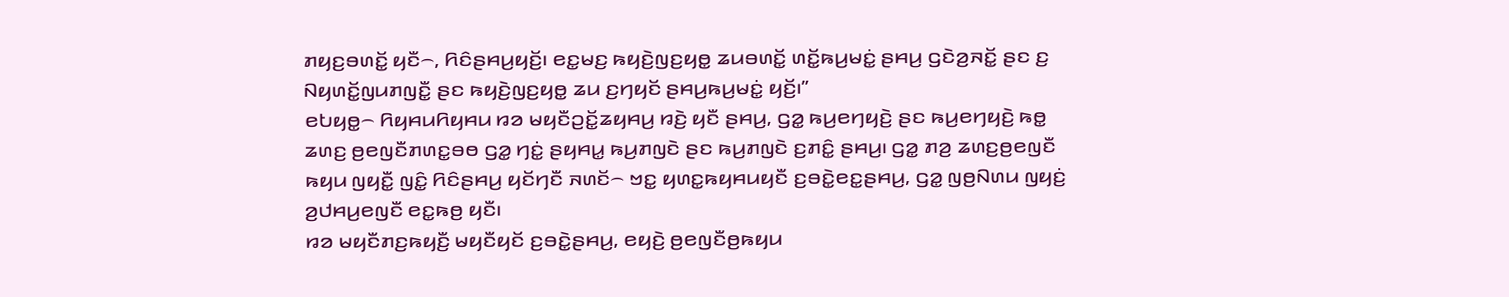ꤊꤟꤢ꤬ꤋꤛꤢꤩ꤭ ꤟꤢꤪ꤮, ꤖꤢꤨꤔꤌꤣ꤬ꤟꤢꤩ꤬꤯ ꤕꤢ꤭ꤗꤢ꤬ ꤒꤟꤢꤧ꤬ꤜꤢ꤬ꤟꤥ꤭ ꤘꤣꤋꤛꤢꤩ꤭ ꤛꤢꤩ꤭ꤒꤣ꤬ꤗꤢꤦ꤭ ꤔꤌꤣ꤬ ꤞꤢꤧꤤ꤬ꤏꤢꤩ꤭ ꤔꤢ ꤢ꤬ ꤡꤟꤛꤢꤩ꤭ꤜꤣꤊꤜꤢꤪ꤭ ꤔꤢ ꤒꤟꤢꤧ꤬ꤜꤢ꤬ꤟꤥ꤭ ꤘꤣ ꤢ꤬ꤚꤟꤢꤩ ꤔꤌꤣ꤬ꤒꤣ꤬ꤗꤢꤦ꤭ ꤟꤢꤩ꤬꤯”
ꤕꤝꤟꤥ꤭꤮ ꤖꤟꤌꤣꤖꤟꤌꤣ ꤙꤤ ꤗꤟꤢꤪꤑꤢꤩ꤭ꤘꤟꤌꤣ꤬ ꤙꤢꤧ꤬ ꤟꤢꤪ ꤔꤌꤣ꤬, ꤞꤤ꤭ ꤒꤣ꤬ꤕꤚꤟꤢꤧ꤬ ꤔꤢ ꤒꤣ꤬ꤕꤚꤟꤢꤧ꤬ ꤒꤥ꤭ ꤘꤛꤢ꤬ ꤥ꤬ꤕꤜꤢꤪꤊꤛꤢ꤭ꤋꤥ ꤞꤤ꤭ ꤚꤢꤦ꤭ ꤔꤟꤌꤣ꤭ ꤒꤣ꤬ꤊꤜꤢꤧ ꤔꤢ ꤒꤣ꤬ꤊꤜꤢꤧ ꤢ꤬ꤊꤢꤨ꤭ ꤔꤌꤣ꤬꤯ ꤞꤤ꤭ ꤊꤤ꤬ ꤘꤛꤢ꤬ꤥ꤬ꤕꤜꤢꤪ ꤒꤟꤣ ꤜꤟꤢꤪ꤭ ꤜꤢꤨ꤭ ꤖꤢꤨꤔꤌꤣ꤬ ꤟꤢꤩꤚꤢꤪ ꤏꤛꤢꤩ꤮ ꤠꤢ꤭ ꤟꤛꤢ꤭ꤒꤟꤌꤣꤟꤢꤪ ꤢ꤬ꤋꤢꤧ꤭ꤕꤢ꤭ꤔꤌꤣ꤬, ꤞꤤ꤭ ꤜꤥ꤬ꤡꤛꤣ ꤜꤟꤢꤦ꤬ ꤤ꤬ꤓꤌꤣ꤬ꤕꤜꤢꤪ ꤕꤢ꤭ꤒꤥ꤬ ꤟꤢꤪ꤯
ꤙꤤ ꤗꤟꤢꤪꤊꤢ꤬ꤒꤟꤢꤪ꤬ ꤗꤟꤢꤪꤟꤢꤩ ꤢ꤬ꤋꤢꤧ꤭ꤔꤌꤣ꤬, ꤕꤟꤢꤧ꤬ ꤥ꤬ꤕꤜꤢꤪꤥ꤬ꤒꤟꤣ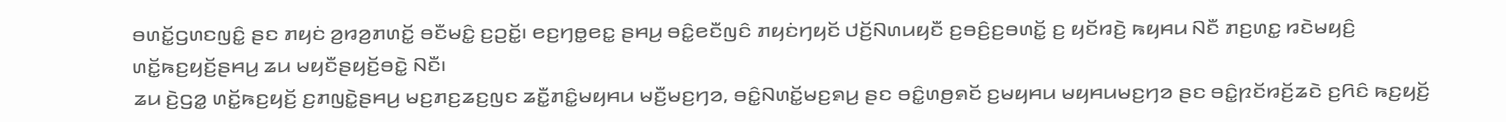ꤋꤛꤢꤩ꤭ꤞꤛꤢꤜꤢꤨ꤭ ꤔꤢ ꤊꤟꤢꤦ ꤤ꤬ꤙꤤ꤬ꤊꤛꤢꤩ꤭ ꤋꤢꤪꤗꤢꤨ꤭ ꤢ꤬ꤑꤢꤩ꤭꤯ ꤕꤢ꤬ꤚꤥ꤭ꤕꤢ꤭ ꤔꤌꤣ꤬ ꤋꤢꤨ꤭ꤕꤢꤪꤜꤢꤨ ꤊꤟꤢꤦꤚꤟꤢꤩ ꤓꤢꤩ꤬ꤡꤛꤣꤟꤢꤪ ꤢ꤬ꤋꤢꤨ꤬ꤢ꤬ꤋꤛꤢꤩ꤭ ꤢ꤬ ꤟꤢꤩꤙꤢꤧ꤬ ꤒꤟꤌꤣ ꤡꤢꤪ ꤊꤢ꤬ꤛꤢ꤭ ꤙꤢꤧꤗꤟꤢꤨ꤬ ꤛꤢꤩ꤭ꤒꤢ꤬ꤟꤢꤩ꤬ꤔꤌꤣ꤬ ꤘꤣ ꤗꤟꤢꤪꤔꤟꤢꤩ꤬ꤋꤢꤧ꤭ ꤡꤢꤪ꤯
ꤘꤣ ꤢꤧ꤬ꤞꤤ꤭ ꤛꤢꤩ꤭ꤒꤢ꤬ꤟꤢꤩ꤬ ꤢ꤬ꤊꤜꤢꤧ꤭ꤔꤌꤣ꤬ ꤗꤢ꤬ꤊꤢ꤬ꤘꤢ꤬ꤜꤢ ꤘꤢꤪ꤭ꤊꤢꤨ꤭ꤗꤟꤌꤣ ꤗꤢꤪ꤬ꤗꤢ꤬ꤚꤤ, ꤋꤢꤨ꤭ꤡꤛꤢꤩ꤭ꤗꤢ꤬ꤎꤣ꤬ ꤔꤢ ꤋꤢꤨ꤭ꤛꤥ꤬ꤎꤢꤩ ꤢ꤬ꤗꤟꤌꤣ ꤗꤟꤌꤣꤗꤢ꤬ꤚꤤ ꤔꤢ ꤋꤢꤨ꤭ꤐꤢꤩꤙꤢꤩ꤬ꤘꤢꤧ ꤢ꤬ꤖꤢꤨ ꤒꤢ꤬ꤟꤢꤩ꤬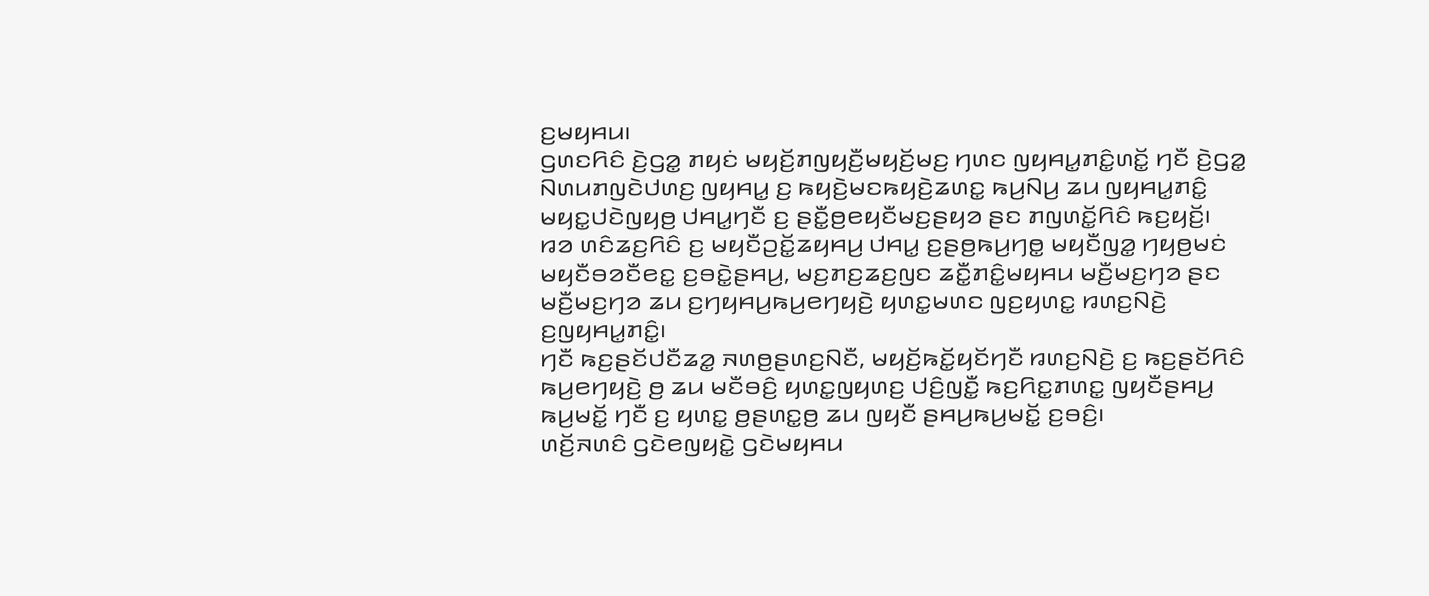ꤢ꤬ꤗꤟꤌꤣ꤯
ꤞꤛꤢꤖꤢꤨ ꤢꤧ꤬ꤞꤤ꤭ ꤊꤟꤢꤦ ꤗꤟꤢꤩ꤬ꤊꤜꤟꤢꤪ꤬ꤗꤟꤢꤩ꤬ꤗꤢ꤬ ꤚꤛꤢ ꤜꤟꤌꤣ꤭ꤊꤢꤨ꤭ꤛꤢꤩ꤭ ꤚꤢꤪ ꤢꤧ꤬ꤞꤤ꤭ ꤡꤛꤣꤊꤜꤢꤧꤓꤛꤢ꤬ ꤜꤟꤌꤣ꤭ ꤢ꤬ ꤒꤟꤢꤧ꤬ꤗꤢꤒꤟꤢꤧ꤬ꤘꤛꤢ꤭ ꤒꤣ꤬ꤡꤣ꤬ ꤘꤣ ꤜꤟꤌꤣ꤭ꤊꤢꤨ꤭ ꤗꤟꤢ꤭ꤓꤢꤧꤜꤟꤥ꤬ ꤓꤌꤣ꤭ꤚꤢꤪ ꤢ꤬ ꤔꤢꤪ꤭ꤥ꤬ꤕꤟꤢꤪꤗꤢ꤬ꤔꤟꤤ ꤔꤢ ꤊꤜꤛꤢꤩ꤭ꤖꤢꤨ ꤒꤢ꤬ꤟꤢꤩ꤬꤯
ꤙꤤ ꤛꤢꤨꤘꤢ꤬ꤖꤢꤨ ꤢ꤬ ꤗꤟꤢꤪꤑꤢꤩ꤭ꤘꤟꤌꤣ꤬ ꤓꤌꤣ꤭ ꤢ꤬ꤔꤥ꤬ꤒꤣ꤬ꤚꤥ꤭ ꤗꤟꤢꤪꤜꤤ꤭ ꤚꤟꤥ꤬ꤗꤢꤦ ꤗꤟꤢꤪꤋꤤꤢꤪꤕꤢ꤭ ꤢ꤬ꤋꤢꤧ꤭ꤔꤌꤣ꤬, ꤗꤢ꤬ꤊꤢ꤬ꤘꤢ꤬ꤜꤢ ꤘꤢꤪ꤭ꤊꤢꤨ꤭ꤗꤟꤌꤣ ꤗꤢꤪ꤬ꤗꤢ꤬ꤚꤤ ꤔꤢ ꤗꤢꤪ꤬ꤗꤢ꤬ꤚꤤ ꤘꤣ ꤢ꤬ꤚꤟꤌꤣ꤬ꤒꤣ꤬ꤕꤚꤟꤢꤧ꤬ ꤟꤛꤢ꤭ꤗꤛꤢ ꤜꤢ꤬ꤟꤛꤢ꤭ ꤙꤛꤢ꤬ꤡꤢꤧ꤬ ꤢ꤬ꤜꤟꤌꤣ꤭ꤊꤢꤨ꤭꤯
ꤚꤢꤪ ꤒꤢ꤬ꤔꤢꤩꤓꤢꤪꤘꤤ꤭ ꤏꤛꤥ꤬ꤔꤛꤢ꤬ꤡꤢꤪ, ꤗꤟꤢꤩ꤬ꤒꤢꤩ꤭ꤟꤢꤩꤚꤢꤪ ꤙꤛꤢ꤬ꤡꤢꤧ꤬ ꤢ꤬ ꤒꤢ꤬ꤔꤢꤩꤖꤢꤨ ꤒꤣ꤬ꤕꤚꤟꤢꤧ꤬ ꤥ꤬ ꤘꤣ ꤗꤢꤪꤋꤢꤨ꤬ ꤟꤛꤢ꤭ꤜꤟꤛꤢ꤬ ꤓꤢꤨ꤬ꤜꤢꤪ꤭ ꤒꤢ꤬ꤖꤢ꤭ꤊꤛꤢ꤭ ꤜꤟꤢꤪꤔꤌꤣ꤬ ꤒꤣ꤬ꤗꤢꤩ꤭ ꤚꤢꤪ ꤢ꤬ ꤟꤛꤢ꤭ ꤥ꤬ꤔꤛꤢ꤭ꤥ꤬ ꤘꤣ ꤜꤟꤢꤪ ꤔꤌꤣ꤬ꤒꤣ꤬ꤗꤢꤩ꤭ ꤢ꤬ꤋꤢꤨ꤬꤯
ꤛꤢꤩ꤬ꤏꤛꤢꤨ ꤞꤢꤧꤕꤜꤟꤢꤧ꤭ ꤞꤢꤧꤗꤟꤌꤣ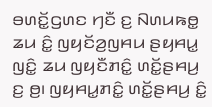ꤋꤛꤢꤩ꤭ꤞꤛꤢ ꤚꤢꤪ ꤢ꤬ ꤡꤛꤣꤒꤥ꤭ ꤘꤣ ꤢꤨ꤭ ꤜꤟꤢꤩꤤ꤬ꤜꤌꤣ ꤔꤟꤌꤣ꤭ ꤜꤢꤨ꤭ ꤘꤣ ꤜꤟꤢꤪꤊꤢꤨ꤭ ꤛꤢꤩ꤭ꤔꤌꤣ꤬ ꤢ꤬ ꤥ꤬꤯ ꤜꤟꤌꤣ꤭ꤊꤢꤨ꤭ ꤛꤢꤩ꤭ꤔꤌꤣ꤬ ꤢꤨ꤭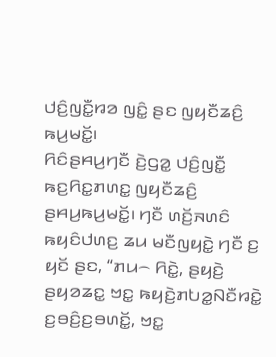ꤓꤢꤨ꤬ꤜꤢꤪ꤭ꤙꤤ ꤜꤢꤨ꤭ ꤔꤢ ꤜꤟꤢꤪꤘꤢꤨ꤬ ꤒꤣ꤬ꤗꤢꤩ꤭꤯
ꤖꤢꤨꤔꤌꤣ꤬ꤚꤢꤪ ꤢꤧ꤬ꤞꤤ꤭ ꤓꤢꤨ꤬ꤜꤢꤪ꤭ ꤒꤢ꤬ꤖꤢ꤭ꤊꤛꤢ꤭ ꤜꤟꤢꤪꤘꤢꤨ꤬ ꤔꤌꤣ꤬ꤒꤣ꤬ꤗꤢꤩ꤭꤯ ꤚꤢꤪ ꤛꤢꤩ꤬ꤏꤛꤢꤨ ꤒꤟꤢꤨꤓꤛꤢ꤬ ꤘꤣ ꤗꤢꤪꤜꤟꤢꤧ꤭ ꤚꤢꤪ ꤢ꤬ ꤟꤢꤩ ꤔꤢ, “ꤊꤣ꤮ ꤖꤢꤧ꤭, ꤔꤟꤢꤧ꤬ ꤔꤟꤤꤘꤢ꤭ ꤠꤢ꤭ ꤒꤟꤢꤧ꤬ꤊꤝꤤ꤭ꤡꤢꤪꤙꤢꤧ꤭ ꤢ꤬ꤋꤢꤨ꤬ꤢ꤬ꤋꤛꤢꤩ꤭, ꤠꤢ꤭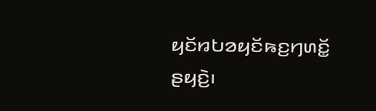ꤟꤢꤩꤙꤝꤤꤟꤢꤩꤒꤢ꤬ꤚꤛꤢꤩ꤭ ꤔꤟꤢꤧ꤬꤯